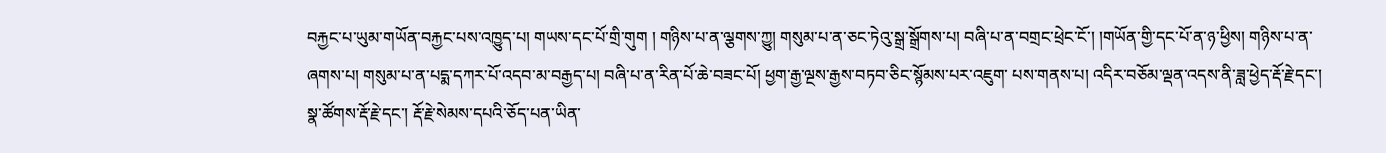བརྐྱང་པ་ཡུམ་གཡོན་བརྐྱང་པས་འཁྱུད་པ། གཡས་དང་པོ་གྲི་གུག ། གཉིས་པ་ན་ལྕགས་ཀྱུ། གསུམ་པ་ན་ཅང་ཏེའུ་སྒྲ་སྒྲོགས་པ། བཞི་པ་ན་བགྲང་ཕྲེང་ངོ་། །གཡོན་གྱི་དང་པོ་ན་ཉ་ཕྱིས། གཉིས་པ་ན་ཞགས་པ། གསུམ་པ་ན་པདྨ་དཀར་པོ་འདབ་མ་བརྒྱད་པ། བཞི་པ་ན་རིན་པོ་ཆེ་བཟང་པོ། ཕྱག་རྒྱ་ལྔས་རྒྱས་བཏབ་ཅིང་སྙོམས་པར་འཇུག་ པས་གནས་པ། འདིར་བཅོམ་ལྡན་འདས་ནི་ཟླ་ཕྱེད་རྡོ་རྗེ་དང་། སྣ་ཚོགས་རྡོ་རྗེ་དང་། རྡོ་རྗེ་སེམས་དཔའི་ཅོད་པན་ཡིན་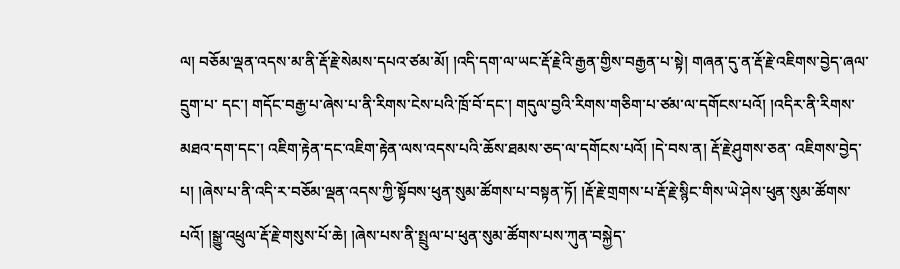ལ། བཅོམ་ལྡན་འདས་མ་ནི་རྡོ་རྗེ་སེམས་དཔའ་ཙམ་མོ། །འདི་དག་ལ་ཡང་རྡོ་རྗེའི་རྒྱན་གྱིས་བརྒྱན་པ་སྟེ། གཞན་དུ་ན་རྡོ་རྗེ་འཇིགས་བྱེད་ཞལ་དྲུག་པ་ དང་། གདོང་བརྒྱ་པ་ཞེས་པ་ནི་རིགས་ངེས་པའི་ཁྲོ་བོ་དང་། གདུལ་བྱའི་རིགས་གཅིག་པ་ཙམ་ལ་དགོངས་པའོ། །འདིར་ནི་རིགས་མཐའ་དག་དང་། འཇིག་རྟེན་དང་འཇིག་རྟེན་ལས་འདས་པའི་ཆོས་ཐམས་ཅད་ལ་དགོངས་པའོ། །དེ་བས་ན། རྡོ་རྗེ་ཤུགས་ཅན་ འཇིགས་བྱེད་པ། །ཞེས་པ་ནི་འདི་ར་བཅོམ་ལྡན་འདས་ཀྱི་སྟོབས་ཕུན་སུམ་ཚོགས་པ་བསྟན་ཏོ། །རྡོ་རྗེ་གྲགས་པ་རྡོ་རྗེ་སྙིང་གིས་ཡེ་ཤེས་ཕུན་སུམ་ཚོགས་པའོ། །སྒྱུ་འཕྲུལ་རྡོ་རྗེ་གསུས་པོ་ཆེ། །ཞེས་པས་ནི་སྤྲུལ་པ་ཕུན་སུམ་ཚོགས་པས་ཀུན་བསྐྱེད་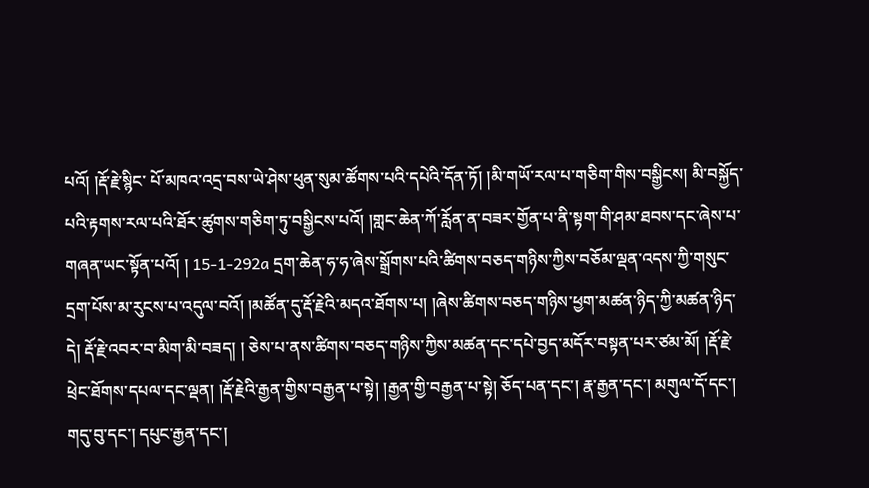པའོ། །རྡོ་རྗེ་སྙིང་ པོ་མཁའ་འདྲ་བས་ཡེ་ཤེས་ཕུན་སུམ་ཚོགས་པའི་དཔེའི་དོན་ཏོ། །མི་གཡོ་རལ་པ་གཅིག་གིས་བསྒྱིངས། མི་བསྐྱོད་པའི་རྟགས་རལ་པའི་ཐོར་ཚུགས་གཅིག་ཏུ་བསྒྱིངས་པའོ། །གླང་ཆེན་ཀོ་རློན་ན་བཟར་གྱོན་པ་ནི་སྟག་གི་ཤམ་ཐབས་དང་ཞེས་པ་གཞན་ཡང་སྟོན་པའོ། ། 15-1-292a དྲག་ཆེན་ཧ་ཧ་ཞེས་སྒྲོགས་པའི་ཚིགས་བཅད་གཉིས་ཀྱིས་བཅོམ་ལྡན་འདས་ཀྱི་གསུང་དྲག་པོས་མ་རུངས་པ་འདུལ་བའོ། །མཚོན་དུ་རྡོ་རྗེའི་མདའ་ཐོགས་པ། །ཞེས་ཚིགས་བཅད་གཉིས་ཕྱག་མཚན་ཉིད་ཀྱི་མཚན་ཉིད་དེ། རྡོ་རྗེ་འབར་བ་མིག་མི་བཟད། ། ཅེས་པ་ནས་ཚིགས་བཅད་གཉིས་ཀྱིས་མཚན་དང་དཔེ་བྱད་མདོར་བསྟན་པར་ཙམ་མོ། །རྡོ་རྗེ་ཕྲེང་ཐོགས་དཔལ་དང་ལྡན། །རྡོ་རྗེའི་རྒྱན་གྱིས་བརྒྱན་པ་སྟེ། །རྒྱན་གྱི་བརྒྱན་པ་སྟེ། ཅོད་པན་དང་། རྣ་རྒྱན་དང་། མགུལ་དོ་དང་། གདུ་བུ་དང་། དཔུང་རྒྱན་དང་།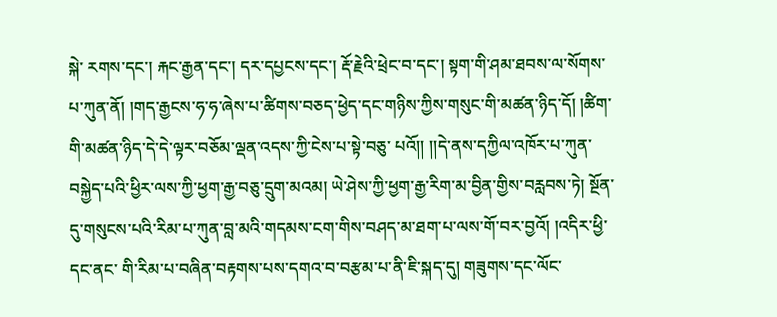སྐེ་ རགས་དང་། རྐང་རྒྱན་དང་། དར་དཔྱངས་དང་། རྡོ་རྗེའི་ཕྲེང་བ་དང་། སྟག་གི་ཤམ་ཐབས་ལ་སོགས་པ་ཀུན་ནོ། །གད་རྒྱངས་ཧ་ཧ་ཞེས་པ་ཚིགས་བཅད་ཕྱེད་དང་གཉིས་ཀྱིས་གསུང་གི་མཚན་ཉིད་དོ། །ཚིག་གི་མཚན་ཉིད་དེ་དེ་ལྟར་བཅོམ་ལྡན་འདས་ཀྱི་ངེས་པ་སྟེ་བཅུ་ པའོ།། །།དེ་ནས་དཀྱིལ་འཁོར་པ་ཀུན་བསྐྱེད་པའི་ཕྱིར་ལས་ཀྱི་ཕྱག་རྒྱ་བཅུ་དྲུག་མའམ། ཡེ་ཤེས་ཀྱི་ཕྱག་རྒྱ་རིག་མ་བྱིན་གྱིས་བརླབས་ཏེ། སྔོན་དུ་གསུངས་པའི་རིམ་པ་ཀུན་བླ་མའི་གདམས་ངག་གིས་བཤད་མ་ཐག་པ་ལས་གོ་བར་བྱའོ། །འདིར་ཕྱི་དང་ནང་ གི་རིམ་པ་བཞིན་བརྟགས་པས་དགའ་བ་བརྩམ་པ་ནི་ཇི་སྐད་དུ། གཟུགས་དང་ལོང་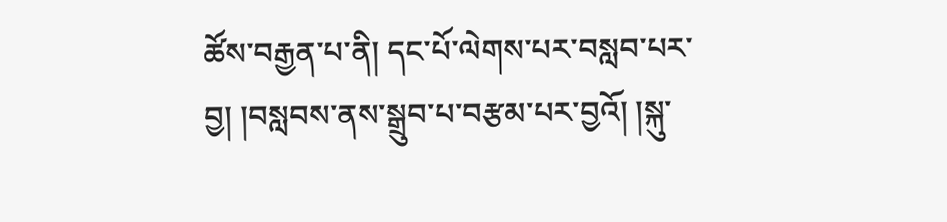ཚོས་བརྒྱན་པ་ནི། དང་པོ་ལེགས་པར་བསླབ་པར་བྱ། །བསླབས་ནས་སྒྲུབ་པ་བརྩམ་པར་བྱའོ། །སྐུ་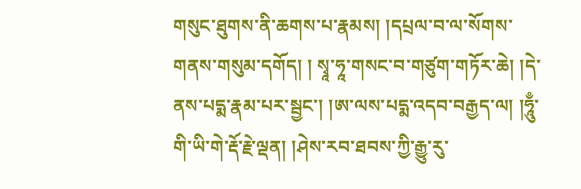གསུང་ཐུགས་ནི་ཆགས་པ་རྣམས། །དཔྲལ་བ་ལ་སོགས་གནས་གསུམ་དགོད། ། སྭཱ་ཧཱ་གསང་བ་གཙུག་གཏོར་ཆེ། །དེ་ནས་པདྨ་རྣམ་པར་སྦྱང་། །ཨ་ལས་པདྨ་འདབ་བརྒྱད་ལ། །ཧཱུྃ་གི་ཡི་གེ་རྡོ་རྗེ་ལྡན། །ཤེས་རབ་ཐབས་ཀྱི་རྒྱུ་རུ་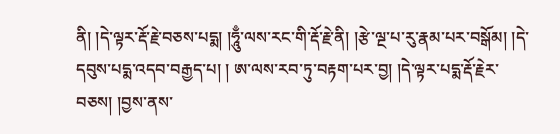ནི། །དེ་ལྟར་རྡོ་རྗེ་བཅས་པདྨ། །ཧཱུྃ་ལས་རང་གི་རྡོ་རྗེ་ནི། །རྩེ་ལྔ་པ་རུ་རྣམ་པར་བསྒོམ། །དེ་དབུས་པདྨ་འདབ་བརྒྱད་པ། ། ཨ་ལས་རབ་ཏུ་བརྟག་པར་བྱ། །དེ་ལྟར་པདྨ་རྡོ་རྗེར་བཅས། །བྱས་ནས་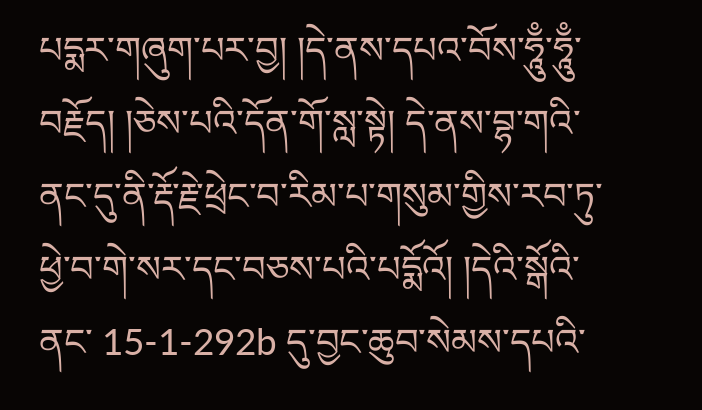པདྨར་གཞུག་པར་བྱ། །དེ་ནས་དཔའ་བོས་ཧཱུྃ་ཧཱུྃ་བརྗོད། །ཅེས་པའི་དོན་གོ་སླ་སྟེ། དེ་ནས་བྷ་གའི་ནང་དུ་ནི་རྡོ་རྗེ་ཕྲེང་བ་རིམ་པ་གསུམ་གྱིས་རབ་ཏུ་ཕྱེ་བ་གེ་སར་དང་བཅས་པའི་པདྨོའོ། །དེའི་སྒོའི་ནང་ 15-1-292b དུ་བྱང་ཆུབ་སེམས་དཔའི་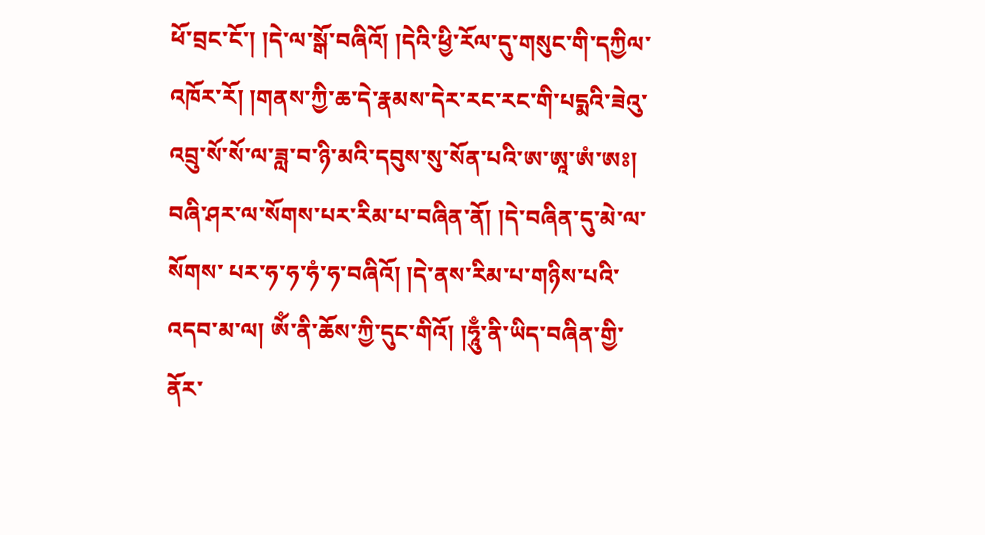ཕོ་བྲང་ངོ་། །དེ་ལ་སྒོ་བཞིའོ། །དེའི་ཕྱི་རོལ་དུ་གསུང་གི་དཀྱིལ་འཁོར་རོ། །གནས་ཀྱི་ཆ་དེ་རྣམས་དེར་རང་རང་གི་པདྨའི་ཟེའུ་འབྲུ་སོ་སོ་ལ་ཟླ་བ་ཉི་མའི་དབུས་སུ་སོན་པའི་ཨ་ཨཱ་ཨཾ་ཨཿ། བཞི་ཤར་ལ་སོགས་པར་རིམ་པ་བཞིན་ནོ། །དེ་བཞིན་དུ་མེ་ལ་སོགས་ པར་ཧ་ཧ་ཧཾ་ཧ་བཞིའོ། །དེ་ནས་རིམ་པ་གཉིས་པའི་འདབ་མ་ལ། ཨོཾ་ནི་ཆོས་ཀྱི་དུང་གིའོ། །ཧཱུྃ་ནི་ཡིད་བཞིན་གྱི་ནོར་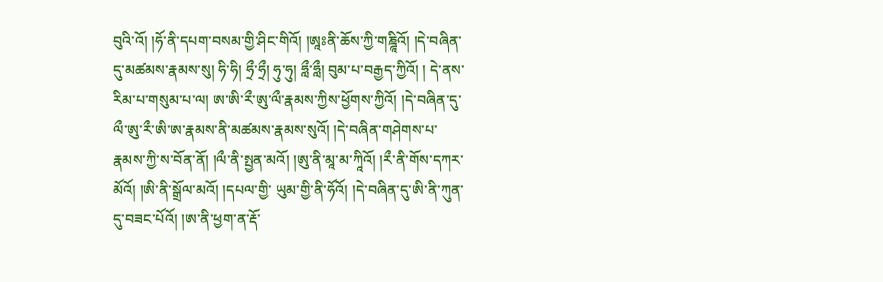བུའི་འོ། །ཧོ་ནི་དཔག་བསམ་གྱི་ཤིང་གིའོ། །ཨཱཿནི་ཆོས་ཀྱི་གཎྜཱིའོ། །དེ་བཞིན་དུ་མཚམས་རྣམས་སུ། ཧི་ཧི། ཧྲྀ་ཧྲྀ། ཧུ་ཧུ། ཧླྀ་ཧླྀ། བུམ་པ་བརྒྱད་ཀྱིའོ། ། དེ་ནས་རིམ་པ་གསུམ་པ་ལ། ཨ་ཨི་རྀ་ཨུ་ལྀ་རྣམས་ཀྱིས་ཕྱོགས་ཀྱིའོ། །དེ་བཞིན་དུ་ལྀ་ཨུ་རྀ་ཨི་ཨ་རྣམས་ནི་མཚམས་རྣམས་སུའོ། །དེ་བཞིན་གཤེགས་པ་རྣམས་ཀྱི་ས་བོན་ནོ། །ལྀ་ནི་སྤྱན་མའོ། །ཨུ་ནི་མཱ་མ་ཀཱིའོ། །རྀ་ནི་གོས་དཀར་མོའོ། །ཨི་ནི་སྒྲོལ་མའོ། །དཔལ་གྱི་ ཡུམ་གྱི་ནི་ཧོའོ། །དེ་བཞིན་དུ་ཨི་ནི་ཀུན་དུ་བཟང་པོའོ། །ཨ་ནི་ཕྱག་ན་རྡོ་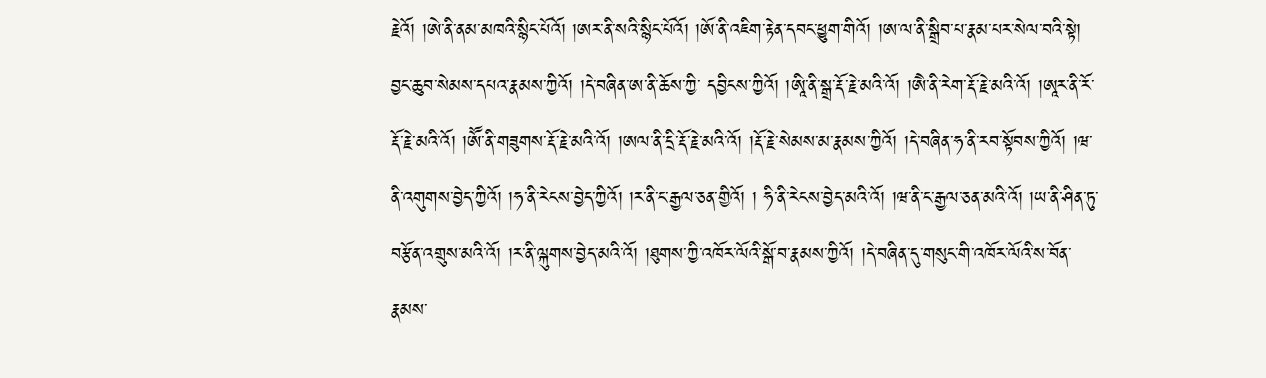རྗེའོ། །ཨེ་ནི་ནམ་མཁའི་སྙིང་པོའོ། །ཨར་ནི་སའི་སྙིང་པོའོ། །ཨོ་ནི་འཇིག་རྟེན་དབང་ཕྱུག་གིའོ། །ཨ་ལ་ནི་སྒྲིབ་པ་རྣམ་པར་སེལ་བའི་སྟེ། བྱང་ཆུབ་སེམས་དཔའ་རྣམས་ཀྱིའོ། །དེ་བཞིན་ཨ་ནི་ཆོས་ཀྱི་ དབྱིངས་ཀྱིའོ། །ཨཱི་ནི་སྒྲ་རྡོ་རྗེ་མའི་འོ། །ཨཻ་ནི་རེག་རྡོ་རྗེ་མའི་འོ། །ཨཱར་ནི་རོ་རྡོ་རྗེ་མའི་འོ། །ཨཽ་ནི་གཟུགས་རྡོ་རྗེ་མའི་འོ། །ཨལ་ནི་དྲི་རྡོ་རྗེ་མའི་འོ། །རྡོ་རྗེ་སེམས་མ་རྣམས་ཀྱིའོ། །དེ་བཞིན་ཧ་ནི་རབ་སྟོབས་ཀྱིའོ། །ཝ་ནི་འགུགས་བྱེད་ཀྱིའོ། །ཧ་ནི་རེངས་བྱེད་ཀྱིའོ། །ར་ནི་ང་རྒྱལ་ཅན་གྱིའོ། ། ཧི་ནི་རེངས་བྱེད་མའི་འོ། །ཝ་ནི་ང་རྒྱལ་ཅན་མའི་འོ། །ཡ་ནི་ཤིན་ཏུ་བརྩོན་འགྲུས་མའི་འོ། །ར་ནི་ལྐུགས་བྱེད་མའི་འོ། །ཐུགས་ཀྱི་འཁོར་ལོའི་སྒོ་བ་རྣམས་ཀྱིའོ། །དེ་བཞིན་དུ་གསུང་གི་འཁོར་ལོའི་ས་བོན་རྣམས་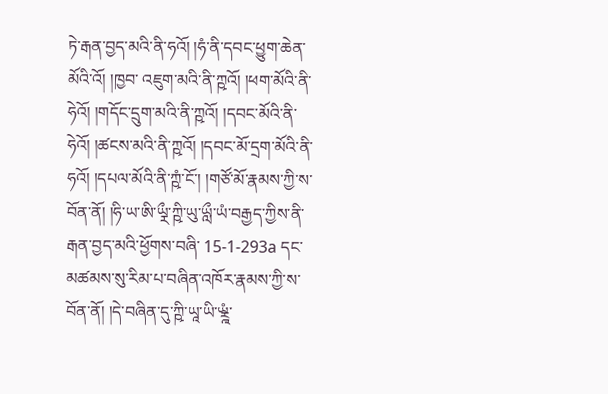ཏེ་རྒན་བྱད་མའི་ནི་ཧའོ། །ཧཾ་ནི་དབང་ཕྱུག་ཆེན་མོའི་འོ། །ཁྱབ་ འཇུག་མའི་ནི་ཀྵའོ། །ཕག་མོའི་ནི་ཧེའོ། །གདོང་དྲུག་མའི་ནི་ཀྵའོ། །དབང་མོའི་ནི་ཧེའོ། །ཚངས་མའི་ནི་ཀྵའོ། །དབང་མོ་དྲག་མོའི་ནི་ཧའོ། །དཔལ་མོའི་ནི་ཀྵཾ་ངོ་། །གཙོ་མོ་རྣམས་ཀྱི་ས་བོན་ནོ། །ཧི་ཡ་ཨི་ཡྼྀ་ཀྵི་ཡུ་ཡླྀ་ཡཾ་བརྒྱད་ཀྱིས་ནི་རྒན་བྱད་མའི་ཕྱོགས་བཞི་ 15-1-293a དང་མཚམས་སུ་རིམ་པ་བཞིན་འཁོར་རྣམས་ཀྱི་ས་བོན་ནོ། །དེ་བཞིན་དུ་ཀྵི་ཡཱ་ཡི་ཡྼྰཾ་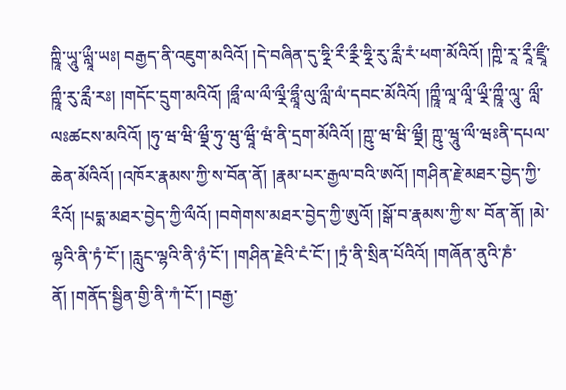ཀྵཱི་ཡཱུ་ཡླཱྀ་ཡཿ། བརྒྱད་ནི་འཇུག་མའིའོ། །དེ་བཞིན་དུ་ཧྼི་རྀ་རྼྀ་ཧྼི་རུ་རླྀ་རཾ་ཕག་མོའིའོ། །ཀྵི་རཱ་རཱྀ་ཛྲཱྀ་ཀྵཱྀ་རུ་རླྀ་རཿ། །གདོང་དྲུག་མའིའོ། །ཧླྀ་ལ་ལྀ་ལྼྀ་ཧླཱྀ་ལུ་ལླྀ་ལཾ་དབང་མོའིའོ། །ཀྵཱྀ་ལཱ་ལཱྀ་ཡྼྀ་ཀྵཱྀ་ལཱུ་ ལླྀ་ལཿཚངས་མའིའོ། །ཧུ་ཝ་ཝི་ཝྼྀ་ཧུ་ཝུ་ཝཱྀ་ཝཾ་ནི་དྲག་མོའིའོ། །ཀྵུ་ཝ་ཝི་ཝྼྀ། ཀྵུ་ཝཱུ་ལྀ་ཝཿནི་དཔལ་ཆེན་མོའིའོ། །འཁོར་རྣམས་ཀྱི་ས་བོན་ནོ། །རྣམ་པར་རྒྱལ་བའི་ཨའོ། །གཤིན་རྗེ་མཐར་བྱེད་ཀྱི་རྀའོ། །པདྨ་མཐར་བྱེད་ཀྱི་ལྀའོ། །བགེགས་མཐར་བྱེད་ཀྱི་ཨུའོ། །སྒོ་བ་རྣམས་ཀྱི་ས་ བོན་ནོ། །མེ་ལྷའི་ནི་ཏཾ་ངོ་། །རླུང་ལྷའི་ནི་ཉཾ་ངོ་། །གཤིན་རྗེའི་ངཾ་ངོ་། །ཏྲཾ་ནི་སྲིན་པོའིའོ། །གཞོན་ནུའི་ཎཾ་ནོ། །གནོད་སྦྱིན་གྱི་ནི་ཀཾ་ངོ་། །བརྒྱ་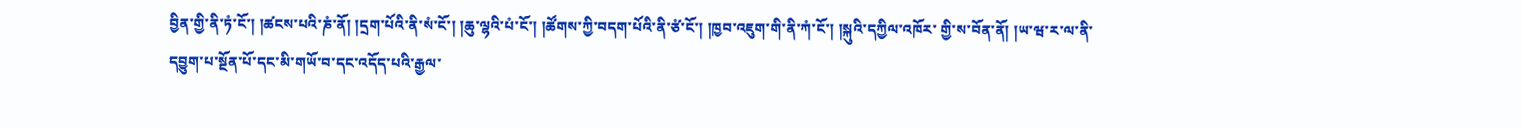བྱིན་གྱི་ནི་ཏཾ་ངོ་། །ཚངས་པའི་ཎཾ་ནོ། །དྲག་པོའི་ནི་སཾ་ངོ་། །ཆུ་ལྷའི་པཾ་ངོ་། །ཚོགས་ཀྱི་བདག་པོའི་ནི་ཙཾ་ངོ་། །ཁྱབ་འཇུག་གི་ནི་ཀཾ་ངོ་། །སྐུའི་དཀྱིལ་འཁོར་ གྱི་ས་བོན་ནོ། །ཡ་ཝ་ར་ལ་ནི་དབྱུག་པ་སྔོན་པོ་དང་མི་གཡོ་བ་དང་འདོད་པའི་རྒྱལ་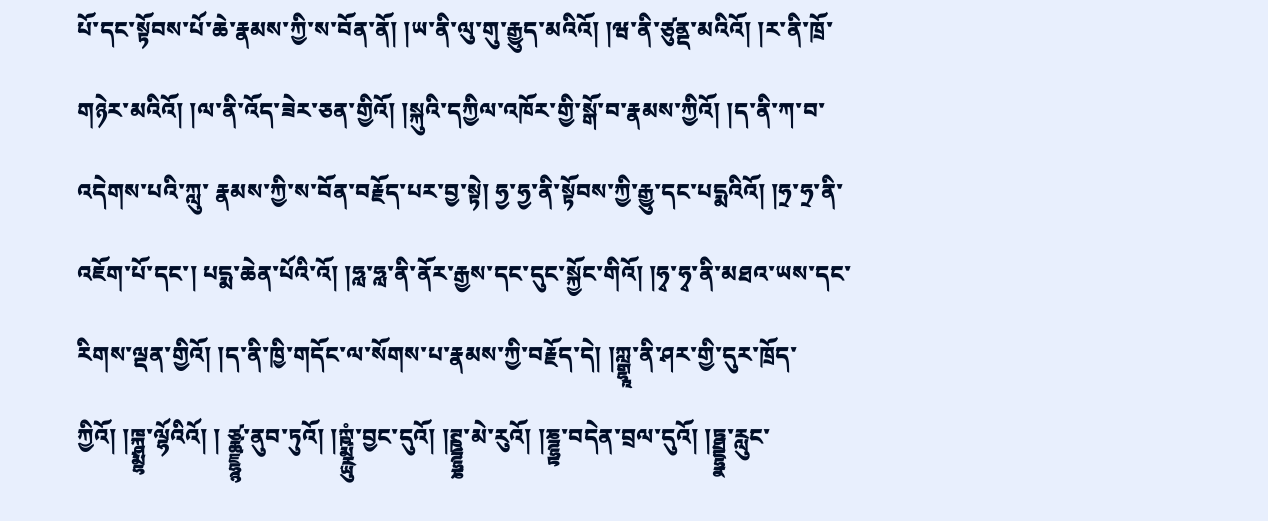པོ་དང་སྟོབས་པོ་ཆེ་རྣམས་ཀྱི་ས་བོན་ནོ། །ཡ་ནི་ལུ་གུ་རྒྱུད་མའིའོ། །ཝ་ནི་ཙུནྡ་མའིའོ། །ར་ནི་ཁྲོ་གཉེར་མའིའོ། །ལ་ནི་འོད་ཟེར་ཅན་གྱིའོ། །སྐུའི་དཀྱིལ་འཁོར་གྱི་སྒོ་བ་རྣམས་ཀྱིའོ། །ད་ནི་ཀ་བ་འདེགས་པའི་ཀླུ་ རྣམས་ཀྱི་ས་བོན་བརྗོད་པར་བྱ་སྟེ། ཧྱ་ཧྱ་ནི་སྟོབས་ཀྱི་རྒྱུ་དང་པདྨའིའོ། །ཧྲ་ཧྲ་ནི་འཇོག་པོ་དང་། པདྨ་ཆེན་པོའི་འོ། །ཧླ་ཧླ་ནི་ནོར་རྒྱས་དང་དུང་སྐྱོང་གིའོ། །ཧྭ་ཧྭ་ནི་མཐའ་ཡས་དང་རིགས་ལྡན་གྱིའོ། །ད་ནི་ཁྱི་གདོང་ལ་སོགས་པ་རྣམས་ཀྱི་བརྗོད་དེ། །ཀླྒྷཱ་ནི་ཤར་གྱི་དུར་ཁྲོད་ཀྱིའོ། །ཁྐྴྨྷ་ལྷོའིའོ། ། ཙྪྫྷྙ་ནུབ་ཏུའོ། །ཀྵྨྼྻུཾ་བྱང་དུའོ། །ཊྛྜྷྞ་མེ་རུའོ། །ཎྜྷྟ་བདེན་བྲལ་དུའོ། །ཏྠྡྷྣ་རླུང་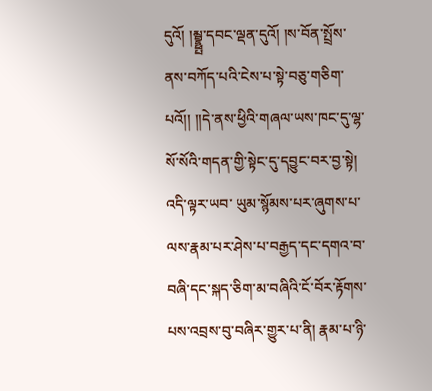དུའོ། །མྦྷྥྤ་དབང་ལྡན་དུའོ། །ས་བོན་སྤྲོས་ནས་བཀོད་པའི་ངེས་པ་སྟེ་བཅུ་གཅིག་པའོ།། །།དེ་ནས་ཕྱིའི་གཞལ་ཡས་ཁང་དུ་ལྷ་སོ་སོའི་གདན་གྱི་སྟེང་དུ་དབྱུང་བར་བྱ་སྟེ། འདི་ལྟར་ཡབ་ ཡུམ་སྙོམས་པར་ཞུགས་པ་ལས་རྣམ་པར་ཤེས་པ་བརྒྱད་དང་དགའ་བ་བཞི་དང་སྐད་ཅིག་མ་བཞིའི་ངོ་བོར་རྟོགས་པས་འབྲས་བུ་བཞིར་གྱུར་པ་ནི། རྣམ་པ་ཉི་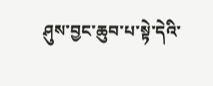ཤུས་བྱང་ཆུབ་པ་སྟེ་དེའི་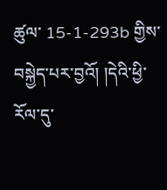ཚུལ་ 15-1-293b གྱིས་བསྐྱེད་པར་བྱའོ། །དེའི་ཕྱི་རོལ་དུ་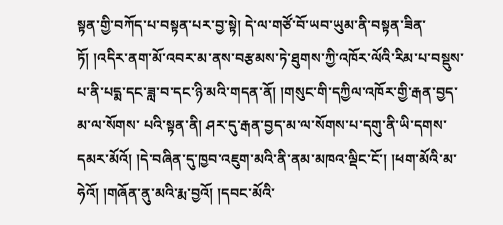སྟན་གྱི་བཀོད་པ་བསྟན་པར་བྱ་སྟེ། དེ་ལ་གཙོ་བོ་ཡབ་ཡུམ་ནི་བསྟན་ཟིན་ཏོ། །འདིར་ནག་མོ་འབར་མ་ནས་བརྩམས་ཏེ་ཐུགས་ཀྱི་འཁོར་ལོའི་རིམ་པ་བསྡུས་པ་ནི་པདྨ་དང་ཟླ་བ་དང་ཉི་མའི་གདན་ནོ། །གསུང་གི་དཀྱིལ་འཁོར་གྱི་རྒན་བྱད་མ་ལ་སོགས་ པའི་སྟན་ནི། ཤར་དུ་རྒན་བྱད་མ་ལ་སོགས་པ་དགུ་ནི་ཡི་དགས་དམར་མོའོ། །དེ་བཞིན་དུ་ཁྱབ་འཇུག་མའི་ནི་ནམ་མཁའ་ལྡིང་ངོ་། །ཕག་མོའི་མ་ཧེའོ། །གཞོན་ནུ་མའི་རྨ་བྱའོ། །དབང་མོའི་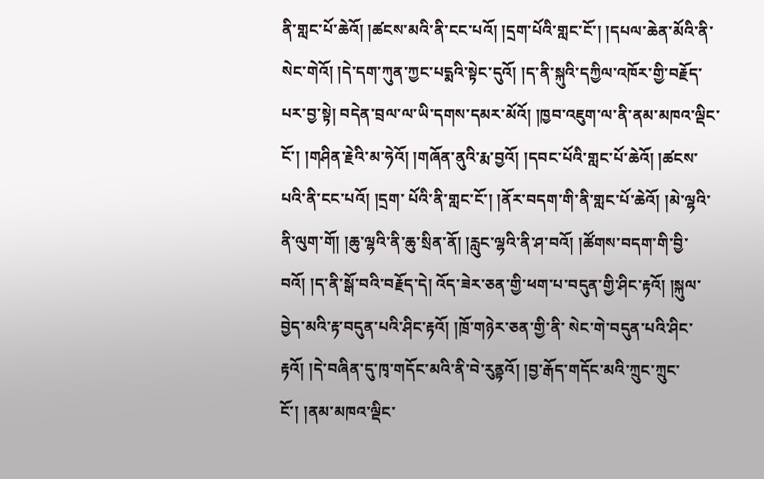ནི་གླང་པོ་ཆེའོ། །ཚངས་མའི་ནི་ངང་པའོ། །དྲག་པོའི་གླང་ངོ་། །དཔལ་ཆེན་མོའི་ནི་ སེང་གེའོ། །དེ་དག་ཀུན་ཀྱང་པདྨའི་སྟེང་དུའོ། །ད་ནི་སྐུའི་དཀྱིལ་འཁོར་གྱི་བརྗོད་པར་བྱ་སྟེ། བདེན་བྲལ་ལ་ཡི་དགས་དམར་མོའོ། །ཁྱབ་འཇུག་ལ་ནི་ནམ་མཁའ་ལྡིང་ངོ་། །གཤིན་རྗེའི་མ་ཧེའོ། །གཞོན་ནུའི་རྨ་བྱའོ། །དབང་པོའི་གླང་པོ་ཆེའོ། །ཚངས་པའི་ནི་ངང་པའོ། །དྲག་ པོའི་ནི་གླང་ངོ་། །ནོར་བདག་གི་ནི་གླང་པོ་ཆེའོ། །མེ་ལྷའི་ནི་ལུག་གོ། །ཆུ་ལྷའི་ནི་ཆུ་སྲིན་ནོ། །རླུང་ལྷའི་ནི་ཤ་བའོ། །ཚོགས་བདག་གི་བྱི་བའོ། །ད་ནི་སྒོ་བའི་བརྗོད་དེ། འོད་ཟེར་ཅན་གྱི་ཕག་པ་བདུན་གྱི་ཤིང་རྟའོ། །སྐུལ་བྱེད་མའི་རྟ་བདུན་པའི་ཤིང་རྟའོ། །ཁྲོ་གཉེར་ཅན་གྱི་ནི་ སེང་གེ་བདུན་པའི་ཤིང་རྟའོ། །དེ་བཞིན་དུ་ཁྭ་གདོང་མའི་ནི་བེ་རུནྟའོ། །བྱ་རྒོད་གདོང་མའི་ཀྲུང་ཀྲུང་ངོ་། །ནམ་མཁའ་ལྡིང་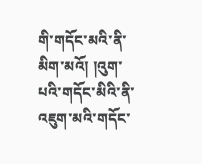གི་གདོང་མའི་ནི་མིག་མའོ། །འུག་པའི་གདོང་མིའི་ནི་འཇུག་མའི་གདོང་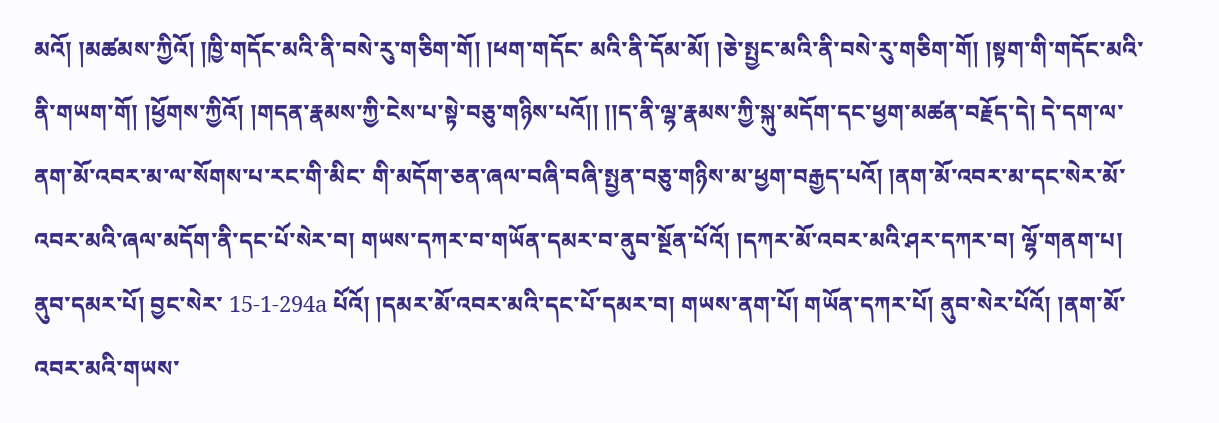མའོ། །མཚམས་ཀྱིའོ། །ཁྱི་གདོང་མའི་ནི་བསེ་རུ་གཅིག་གོ། །ཕག་གདོང་ མའི་ནི་དོམ་མོ། །ཅེ་སྤྱང་མའི་ནི་བསེ་རུ་གཅིག་གོ། །སྟག་གི་གདོང་མའི་ནི་གཡག་གོ། །ཕྱོགས་ཀྱིའོ། །གདན་རྣམས་ཀྱི་ངེས་པ་སྟེ་བཅུ་གཉིས་པའོ།། །།ད་ནི་ལྷ་རྣམས་ཀྱི་སྐུ་མདོག་དང་ཕྱག་མཚན་བརྗོད་དེ། དེ་དག་ལ་ནག་མོ་འབར་མ་ལ་སོགས་པ་རང་གི་མིང་ གི་མདོག་ཅན་ཞལ་བཞི་བཞི་སྤྱན་བཅུ་གཉིས་མ་ཕྱག་བརྒྱད་པའོ། །ནག་མོ་འབར་མ་དང་སེར་མོ་འབར་མའི་ཞལ་མདོག་ནི་དང་པོ་སེར་བ། གཡས་དཀར་བ་གཡོན་དམར་བ་ནུབ་སྔོན་པོའོ། །དཀར་མོ་འབར་མའི་ཤར་དཀར་བ། ལྷོ་གནག་པ། ནུབ་དམར་པོ། བྱང་སེར་ 15-1-294a པོའོ། །དམར་མོ་འབར་མའི་དང་པོ་དམར་བ། གཡས་ནག་པོ། གཡོན་དཀར་པོ། ནུབ་སེར་པོའོ། །ནག་མོ་འབར་མའི་གཡས་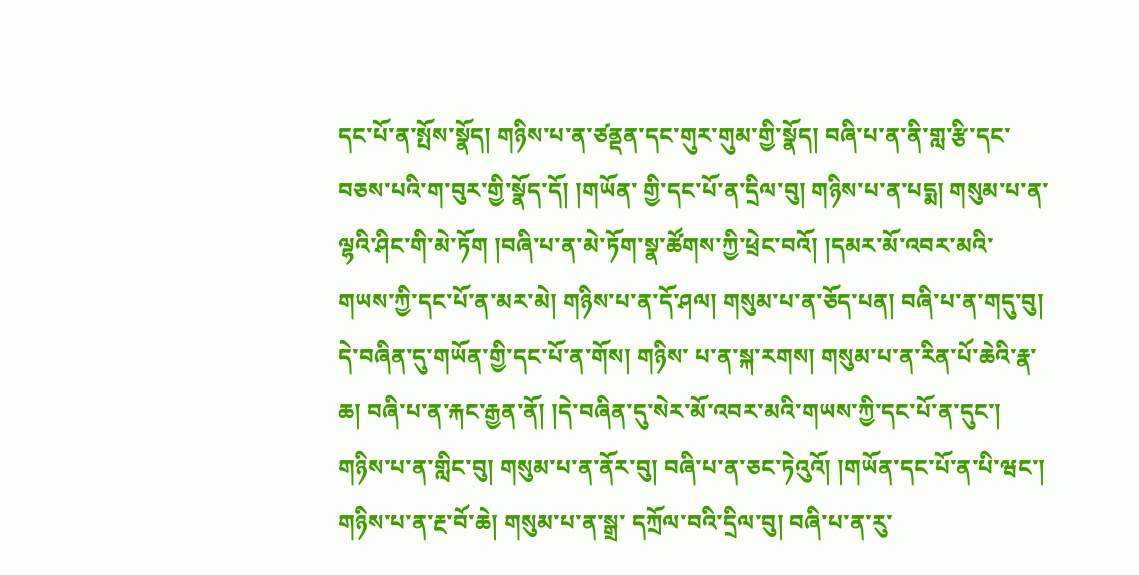དང་པོ་ན་སྤོས་སྣོད། གཉིས་པ་ན་ཙནྡན་དང་གུར་གུམ་གྱི་སྣོད། བཞི་པ་ན་ནི་གླ་རྩི་དང་བཅས་པའི་ག་བུར་གྱི་སྣོད་དོ། །གཡོན་ གྱི་དང་པོ་ན་དྲིལ་བུ། གཉིས་པ་ན་པདྨ། གསུམ་པ་ན་ལྷའི་ཤིང་གི་མེ་ཏོག །བཞི་པ་ན་མེ་ཏོག་སྣ་ཚོགས་ཀྱི་ཕྲེང་བའོ། །དམར་མོ་འབར་མའི་གཡས་ཀྱི་དང་པོ་ན་མར་མེ། གཉིས་པ་ན་དོ་ཤལ། གསུམ་པ་ན་ཅོད་པན། བཞི་པ་ན་གདུ་བུ། དེ་བཞིན་དུ་གཡོན་གྱི་དང་པོ་ན་གོས། གཉིས་ པ་ན་སྐ་རགས། གསུམ་པ་ན་རིན་པོ་ཆེའི་རྣ་ཆ། བཞི་པ་ན་རྐང་རྒྱན་ནོ། །དེ་བཞིན་དུ་སེར་མོ་འབར་མའི་གཡས་ཀྱི་དང་པོ་ན་དུང་། གཉིས་པ་ན་གླིང་བུ། གསུམ་པ་ན་ནོར་བུ། བཞི་པ་ན་ཅང་ཏེའུའོ། །གཡོན་དང་པོ་ན་པི་ཝང་། གཉིས་པ་ན་རྔ་བོ་ཆེ། གསུམ་པ་ན་སྒྲ་ དཀྲོལ་བའི་དྲིལ་བུ། བཞི་པ་ན་རུ་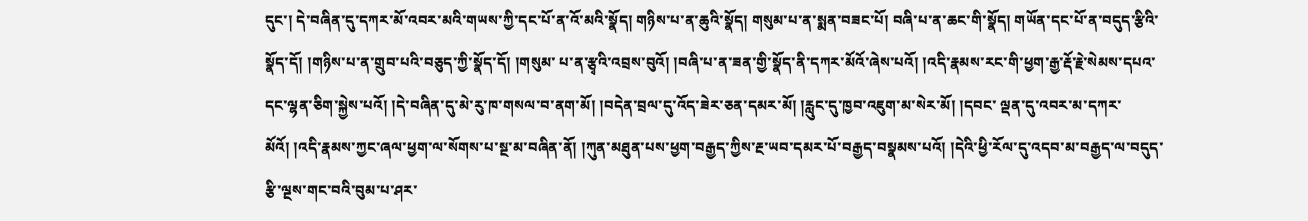དུང་། དེ་བཞིན་དུ་དཀར་མོ་འབར་མའི་གཡས་ཀྱི་དང་པོ་ན་འོ་མའི་སྣོད། གཉིས་པ་ན་ཆུའི་སྣོད། གསུམ་པ་ན་སྨན་བཟང་པོ། བཞི་པ་ན་ཆང་གི་སྣོད། གཡོན་དང་པོ་ན་བདུད་རྩིའི་སྣོད་དོ། །གཉིས་པ་ན་གྲུབ་པའི་བཅུད་ཀྱི་སྣོད་དོ། །གསུམ་ པ་ན་རྩྭའི་འབྲས་བུའོ། །བཞི་པ་ན་ཟན་གྱི་སྣོད་ནི་དཀར་མོའོ་ཞེས་པའོ། །འདི་རྣམས་རང་གི་ཕྱག་རྒྱ་རྡོ་རྗེ་སེམས་དཔའ་དང་ལྷན་ཅིག་སྐྱེས་པའོ། །དེ་བཞིན་དུ་མེ་རུ་ཁ་གསལ་བ་ནག་མོ། །བདེན་བྲལ་དུ་འོད་ཟེར་ཅན་དམར་མོ། །རླུང་དུ་ཁྱབ་འཇུག་མ་སེར་མོ། །དབང་ ལྡན་དུ་འབར་མ་དཀར་མོའོ། །འདི་རྣམས་ཀྱང་ཞལ་ཕྱག་ལ་སོགས་པ་སྔ་མ་བཞིན་ནོ། །ཀུན་མཐུན་པས་ཕྱག་བརྒྱད་ཀྱིས་རྔ་ཡབ་དམར་པོ་བརྒྱད་བསྣམས་པའོ། །དེའི་ཕྱི་རོལ་དུ་འདབ་མ་བརྒྱད་ལ་བདུད་རྩི་ལྔས་གང་བའི་བུམ་པ་ཤར་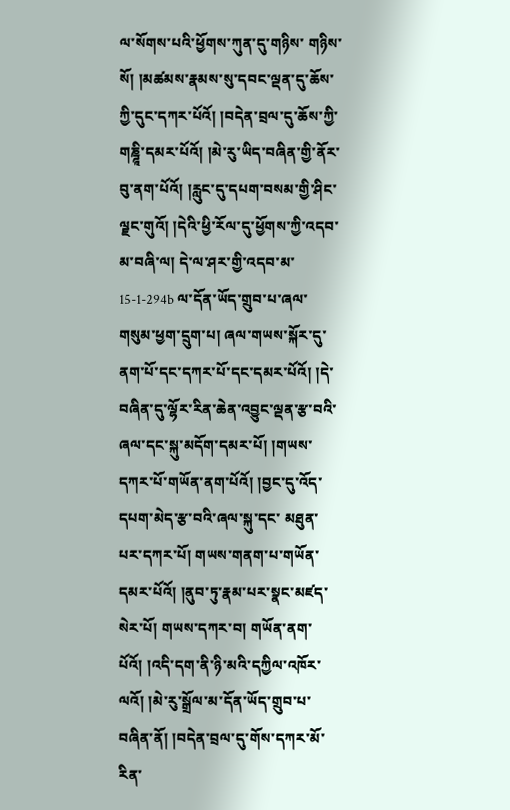ལ་སོགས་པའི་ཕྱོགས་ཀུན་དུ་གཉིས་ གཉིས་སོ། །མཚམས་རྣམས་སུ་དབང་ལྡན་དུ་ཆོས་ཀྱི་དུང་དཀར་པོའོ། །བདེན་བྲལ་དུ་ཆོས་ཀྱི་གཎྜཱི་དམར་པོའོ། །མེ་རུ་ཡིད་བཞིན་གྱི་ནོར་བུ་ནག་པོའོ། །རླུང་དུ་དཔག་བསམ་གྱི་ཤིང་ལྗང་གུའོ། །དེའི་ཕྱི་རོལ་དུ་ཕྱོགས་ཀྱི་འདབ་མ་བཞི་ལ། དེ་ལ་ཤར་གྱི་འདབ་མ་ 15-1-294b ལ་དོན་ཡོད་གྲུབ་པ་ཞལ་གསུམ་ཕྱག་དྲུག་པ། ཞལ་གཡས་སྐོར་དུ་ནག་པོ་དང་དཀར་པོ་དང་དམར་པོའོ། །དེ་བཞིན་དུ་ལྷོར་རིན་ཆེན་འབྱུང་ལྡན་རྩ་བའི་ཞལ་དང་སྐུ་མདོག་དམར་པོ། །གཡས་དཀར་པོ་གཡོན་ནག་པོའོ། །བྱང་དུ་འོད་དཔག་མེད་རྩ་བའི་ཞལ་སྐུ་དང་ མཐུན་པར་དཀར་པོ། གཡས་གནག་པ་གཡོན་དམར་པོའོ། །ནུབ་ཏུ་རྣམ་པར་སྣང་མཛད་སེར་པོ། གཡས་དཀར་བ། གཡོན་ནག་པོའོ། །འདི་དག་ནི་ཉི་མའི་དཀྱིལ་འཁོར་ལའོ། །མེ་རུ་སྒྲོལ་མ་དོན་ཡོད་གྲུབ་པ་བཞིན་ནོ། །བདེན་བྲལ་དུ་གོས་དཀར་མོ་རིན་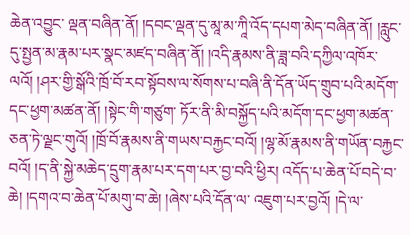ཆེན་འབྱུང་ ལྡན་བཞིན་ནོ། །དབང་ལྡན་དུ་མཱ་མ་ཀཱི་འོད་དཔག་མེད་བཞིན་ནོ། །རླུང་དུ་སྤྱན་མ་རྣམ་པར་སྣང་མཛད་བཞིན་ནོ། །འདི་རྣམས་ནི་ཟླ་བའི་དཀྱིལ་འཁོར་ལའོ། །ཤར་གྱི་སྒོའི་ཁྲོ་བོ་རབ་སྟོབས་ལ་སོགས་པ་བཞི་ནི་དོན་ཡོད་གྲུབ་པའི་མདོག་དང་ཕྱག་མཚན་ནོ། །སྟེང་གི་གཙུག་ ཏོར་ནི་མི་བསྐྱོད་པའི་མདོག་དང་ཕྱག་མཚན་ཅན་ཏེ་ལྗང་གུའོ། །ཁྲོ་བོ་རྣམས་ནི་གཡས་བརྐྱང་བའོ། །ལྷ་མོ་རྣམས་ནི་གཡོན་བརྐྱང་བའོ། །ད་ནི་སྐྱེ་མཆེད་དྲུག་རྣམ་པར་དག་པར་བྱ་བའི་ཕྱིར། འདོད་པ་ཆེན་པོ་བདེ་བ་ཆེ། །དགའ་བ་ཆེན་པོ་མགུ་བ་ཆེ། །ཞེས་པའི་དོན་ལ་ འཇུག་པར་བྱའོ། །དེ་ལ་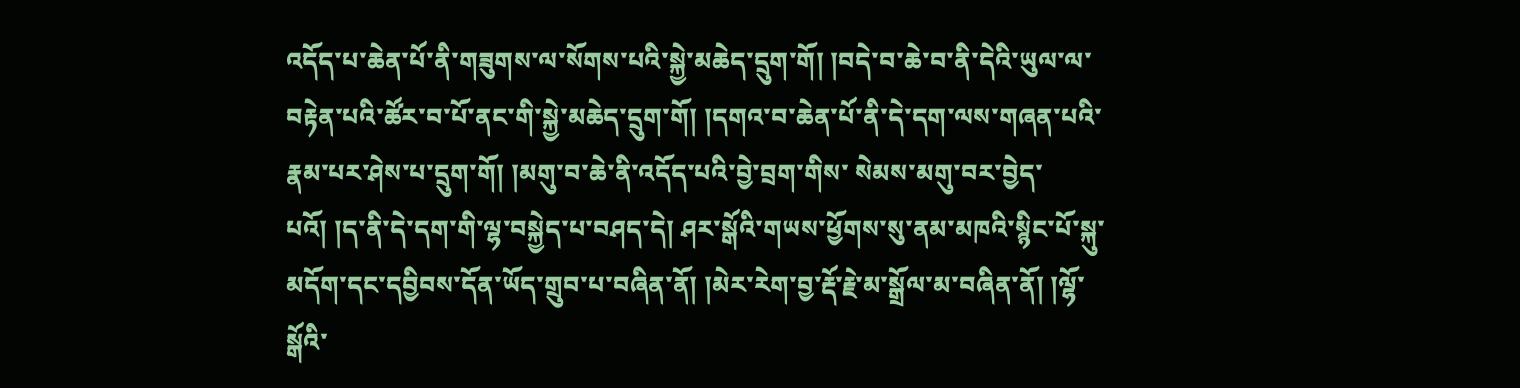འདོད་པ་ཆེན་པོ་ནི་གཟུགས་ལ་སོགས་པའི་སྐྱེ་མཆེད་དྲུག་གོ། །བདེ་བ་ཆེ་བ་ནི་དེའི་ཡུལ་ལ་བརྟེན་པའི་ཚོར་བ་པོ་ནང་གི་སྐྱེ་མཆེད་དྲུག་གོ། །དགའ་བ་ཆེན་པོ་ནི་དེ་དག་ལས་གཞན་པའི་རྣམ་པར་ཤེས་པ་དྲུག་གོ། །མགུ་བ་ཆེ་ནི་འདོད་པའི་བྱེ་བྲག་གིས་ སེམས་མགུ་བར་བྱེད་པའོ། །ད་ནི་དེ་དག་གི་ལྷ་བསྐྱེད་པ་བཤད་དེ། ཤར་སྒོའི་གཡས་ཕྱོགས་སུ་ནམ་མཁའི་སྙིང་པོ་སྐུ་མདོག་དང་དབྱིབས་དོན་ཡོད་གྲུབ་པ་བཞིན་ནོ། །མེར་རེག་བྱ་རྡོ་རྗེ་མ་སྒྲོལ་མ་བཞིན་ནོ། །ལྷོ་སྒོའི་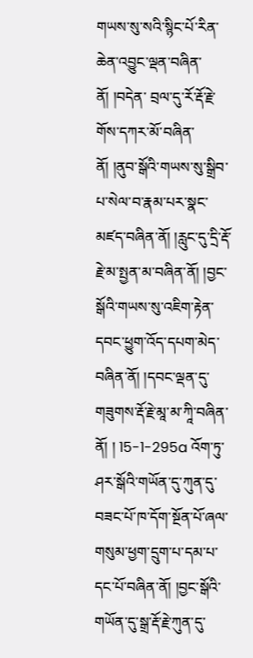གཡས་སུ་སའི་སྙིང་པོ་རིན་ཆེན་འབྱུང་ལྡན་བཞིན་ནོ། །བདེན་ བྲལ་དུ་རོ་རྡོ་རྗེ་གོས་དཀར་མོ་བཞིན་ནོ། །ནུབ་སྒོའི་གཡས་སུ་སྒྲིབ་པ་སེལ་བ་རྣམ་པར་སྣང་མཛད་བཞིན་ནོ། །རླུང་དུ་དྲི་རྡོ་རྗེ་མ་སྤྱན་མ་བཞིན་ནོ། །བྱང་སྒོའི་གཡས་སུ་འཇིག་རྟེན་དབང་ཕྱུག་འོད་དཔག་མེད་བཞིན་ནོ། །དབང་ལྡན་དུ་གཟུགས་རྡོ་རྗེ་མཱ་མ་ཀཱི་བཞིན་ནོ། ། 15-1-295a འོག་ཏུ་ཤར་སྒོའི་གཡོན་དུ་ཀུན་དུ་བཟང་པོ་ཁ་དོག་སྔོན་པོ་ཞལ་གསུམ་ཕྱག་དྲུག་པ་དམ་པ་དང་པོ་བཞིན་ནོ། །བྱང་སྒོའི་གཡོན་དུ་སྒྲ་རྡོ་རྗེ་ཀུན་དུ་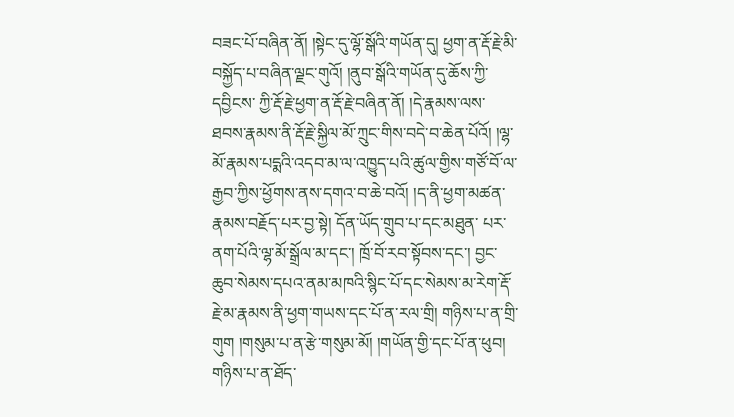བཟང་པོ་བཞིན་ནོ། །སྟེང་དུ་ལྷོ་སྒོའི་གཡོན་དུ། ཕྱག་ན་རྡོ་རྗེ་མི་བསྐྱོད་པ་བཞིན་ལྗང་གུའོ། །ནུབ་སྒོའི་གཡོན་དུ་ཆོས་ཀྱི་དབྱིངས་ ཀྱི་རྡོ་རྗེ་ཕྱག་ན་རྡོ་རྗེ་བཞིན་ནོ། །དེ་རྣམས་ལས་ཐབས་རྣམས་ནི་རྡོ་རྗེ་སྐྱིལ་མོ་ཀྲུང་གིས་བདེ་བ་ཆེན་པོའོ། །ལྷ་མོ་རྣམས་པདྨའི་འདབ་མ་ལ་འཁྱུད་པའི་ཚུལ་གྱིས་གཙོ་བོ་ལ་རྒྱབ་ཀྱིས་ཕྱོགས་ནས་དགའ་བ་ཆེ་བའོ། །ད་ནི་ཕྱག་མཚན་རྣམས་བརྗོད་པར་བྱ་སྟེ། དོན་ཡོད་གྲུབ་པ་དང་མཐུན་ པར་ནག་པོའི་ལྷ་མོ་སྒྲོལ་མ་དང་། ཁྲོ་བོ་རབ་སྟོབས་དང་། བྱང་ཆུབ་སེམས་དཔའ་ནམ་མཁའི་སྙིང་པོ་དང་སེམས་མ་རེག་རྡོ་རྗེ་མ་རྣམས་ནི་ཕྱག་གཡས་དང་པོ་ན་རལ་གྲི། གཉིས་པ་ན་གྲི་གུག །གསུམ་པ་ན་རྩེ་གསུམ་མོ། །གཡོན་གྱི་དང་པོ་ན་ཕུབ། གཉིས་པ་ན་ཐོད་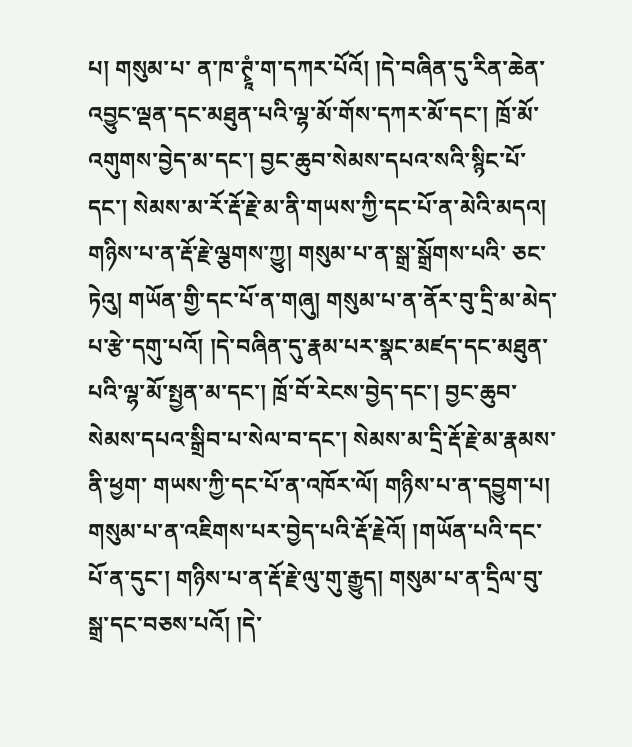པ། གསུམ་པ་ ན་ཁ་ཊྭཱཾ་ག་དཀར་པོའོ། །དེ་བཞིན་དུ་རིན་ཆེན་འབྱུང་ལྡན་དང་མཐུན་པའི་ལྷ་མོ་གོས་དཀར་མོ་དང་། ཁྲོ་མོ་འགུགས་བྱེད་མ་དང་། བྱང་ཆུབ་སེམས་དཔའ་སའི་སྙིང་པོ་དང་། སེམས་མ་རོ་རྡོ་རྗེ་མ་ནི་གཡས་ཀྱི་དང་པོ་ན་མེའི་མདའ། གཉིས་པ་ན་རྡོ་རྗེ་ལྕགས་ཀྱུ། གསུམ་པ་ན་སྒྲ་སྒྲོགས་པའི་ ཅང་ཏེའུ། གཡོན་གྱི་དང་པོ་ན་གཞུ། གསུམ་པ་ན་ནོར་བུ་དྲི་མ་མེད་པ་རྩེ་དགུ་པའོ། །དེ་བཞིན་དུ་རྣམ་པར་སྣང་མཛད་དང་མཐུན་པའི་ལྷ་མོ་སྤྱན་མ་དང་། ཁྲོ་བོ་རེངས་བྱེད་དང་། བྱང་ཆུབ་སེམས་དཔའ་སྒྲིབ་པ་སེལ་བ་དང་། སེམས་མ་དྲི་རྡོ་རྗེ་མ་རྣམས་ནི་ཕྱག་ གཡས་ཀྱི་དང་པོ་ན་འཁོར་ལོ། གཉིས་པ་ན་དབྱུག་པ། གསུམ་པ་ན་འཇིགས་པར་བྱེད་པའི་རྡོ་རྗེའོ། །གཡོན་པའི་དང་པོ་ན་དུང་། གཉིས་པ་ན་རྡོ་རྗེ་ལུ་གུ་རྒྱུད། གསུམ་པ་ན་དྲིལ་བུ་སྒྲ་དང་བཅས་པའོ། །དེ་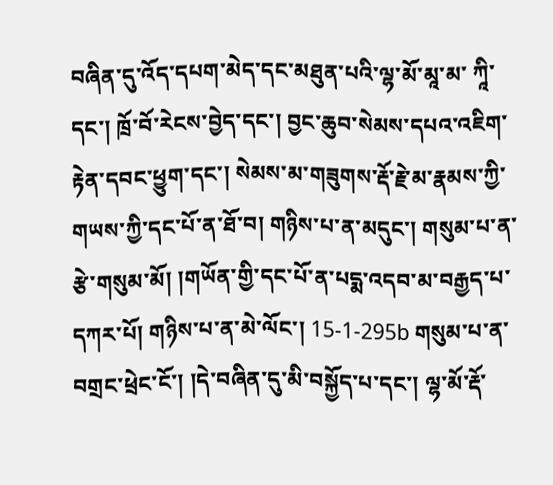བཞིན་དུ་འོད་དཔག་མེད་དང་མཐུན་པའི་ལྷ་མོ་མཱ་མ་ ཀཱི་དང་། ཁྲོ་བོ་རེངས་བྱེད་དང་། བྱང་ཆུབ་སེམས་དཔའ་འཇིག་རྟེན་དབང་ཕྱུག་དང་། སེམས་མ་གཟུགས་རྡོ་རྗེ་མ་རྣམས་ཀྱི་གཡས་ཀྱི་དང་པོ་ན་ཐོ་བ། གཉིས་པ་ན་མདུང་། གསུམ་པ་ན་རྩེ་གསུམ་མོ། །གཡོན་གྱི་དང་པོ་ན་པདྨ་འདབ་མ་བརྒྱད་པ་དཀར་པོ། གཉིས་པ་ན་མེ་ལོང་། 15-1-295b གསུམ་པ་ན་བགྲང་ཕྲེང་ངོ་། །དེ་བཞིན་དུ་མི་བསྐྱོད་པ་དང་། ལྷ་མོ་རྡོ་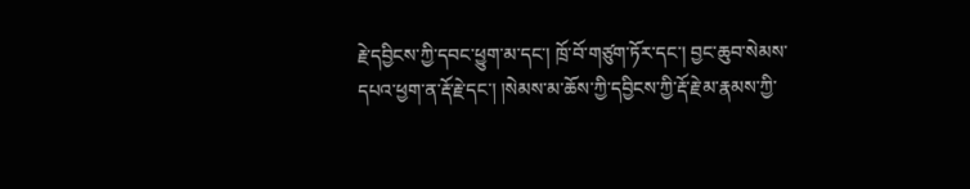རྗེ་དབྱིངས་ཀྱི་དབང་ཕྱུག་མ་དང་། ཁྲོ་བོ་གཙུག་ཏོར་དང་། བྱང་ཆུབ་སེམས་དཔའ་ཕྱག་ན་རྡོ་རྗེ་དང་། །སེམས་མ་ཆོས་ཀྱི་དབྱིངས་ཀྱི་རྡོ་རྗེ་མ་རྣམས་ཀྱི་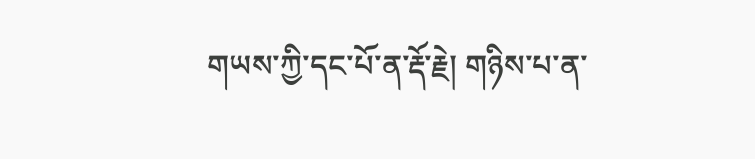གཡས་ཀྱི་དང་པོ་ན་རྡོ་རྗེ། གཉིས་པ་ན་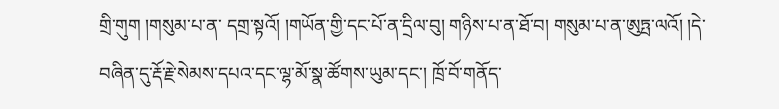གྲི་གུག །གསུམ་པ་ན་ དགྲ་སྟའོ། །གཡོན་གྱི་དང་པོ་ན་དྲིལ་བུ། གཉིས་པ་ན་ཐོ་བ། གསུམ་པ་ན་ཨུཏྤ་ལའོ། །དེ་བཞིན་དུ་རྡོ་རྗེ་སེམས་དཔའ་དང་ལྷ་མོ་སྣ་ཚོགས་ཡུམ་དང་། ཁྲོ་བོ་གནོད་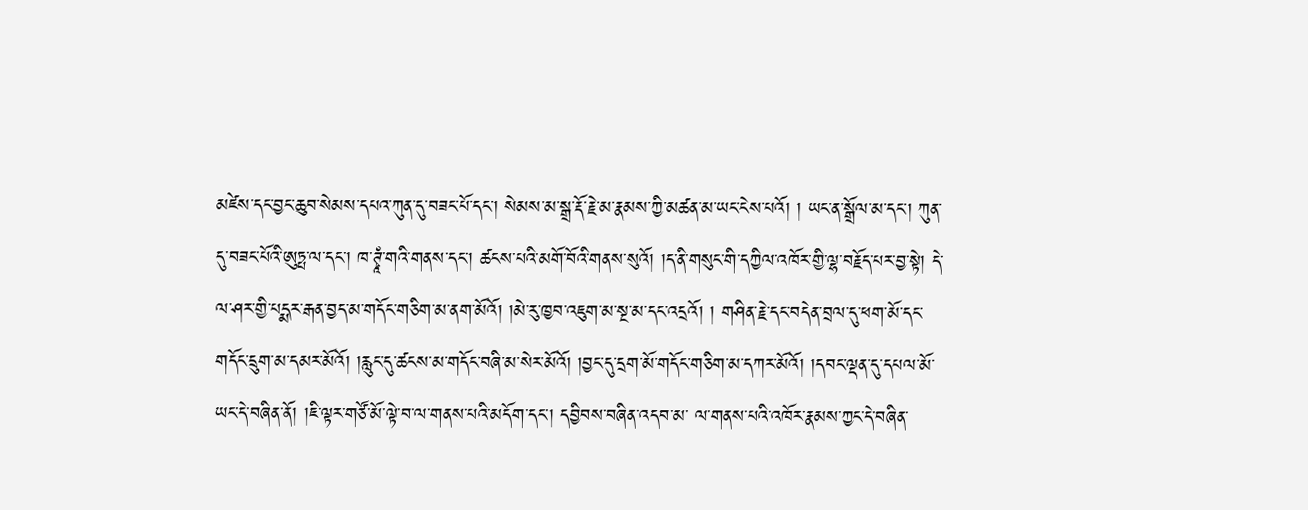མཛེས་དང་བྱང་ཆུབ་སེམས་དཔའ་ཀུན་དུ་བཟང་པོ་དང་། སེམས་མ་སྒྲ་རྡོ་རྗེ་མ་རྣམས་ཀྱི་མཚན་མ་ཡང་ངེས་པའོ། ། ཡང་ན་སྒྲོལ་མ་དང་། ཀུན་དུ་བཟང་པོའི་ཨུཏྤ་ལ་དང་། ཁ་ཊྭཱཾ་གའི་གནས་དང་། ཚངས་པའི་མགོ་བོའི་གནས་སུའོ། །ད་ནི་གསུང་གི་དཀྱིལ་འཁོར་གྱི་ལྷ་བརྗོད་པར་བྱ་སྟེ། དེ་ལ་ཤར་གྱི་པདྨར་རྒན་བྱད་མ་གདོང་གཅིག་མ་ནག་མོའོ། །མེ་རུ་ཁྱབ་འཇུག་མ་སྔ་མ་དང་འདྲའོ། ། གཤིན་རྗེ་དང་བདེན་བྲལ་དུ་ཕག་མོ་དང་གདོང་དྲུག་མ་དམར་མོའོ། །རླུང་དུ་ཚངས་མ་གདོང་བཞི་མ་སེར་མོའོ། །བྱང་དུ་དྲག་མོ་གདོང་གཅིག་མ་དཀར་མོའོ། །དབང་ལྡན་དུ་དཔལ་མོ་ཡང་དེ་བཞིན་ནོ། །ཇི་ལྟར་གཙོ་མོ་ལྟེ་བ་ལ་གནས་པའི་མདོག་དང་། དབྱིབས་བཞིན་འདབ་མ་ ལ་གནས་པའི་འཁོར་རྣམས་ཀྱང་དེ་བཞིན་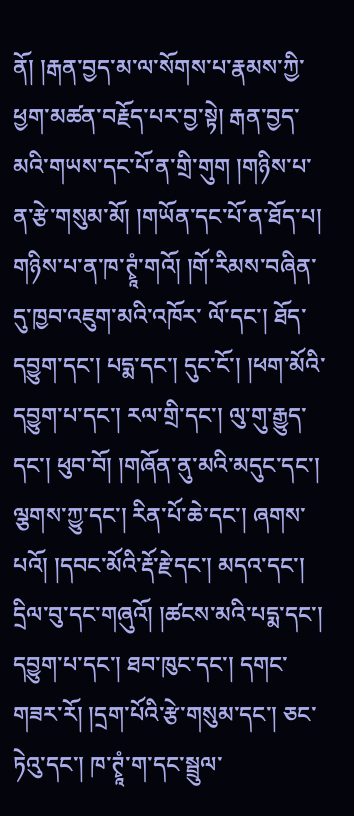ནོ། །རྒན་བྱད་མ་ལ་སོགས་པ་རྣམས་ཀྱི་ཕྱག་མཚན་བརྗོད་པར་བྱ་སྟེ། རྒན་བྱད་མའི་གཡས་དང་པོ་ན་གྲི་གུག །གཉིས་པ་ན་རྩེ་གསུམ་མོ། །གཡོན་དང་པོ་ན་ཐོད་པ། གཉིས་པ་ན་ཁ་ཊྭཱཾ་གའོ། །གོ་རིམས་བཞིན་དུ་ཁྱབ་འཇུག་མའི་འཁོར་ ལོ་དང་། ཐོད་དབྱུག་དང་། པདྨ་དང་། དུང་ངོ་། །ཕག་མོའི་དབྱུག་པ་དང་། རལ་གྲི་དང་། ལུ་གུ་རྒྱུད་དང་། ཕུབ་བོ། །གཞོན་ནུ་མའི་མདུང་དང་། ལྕགས་ཀྱུ་དང་། རིན་པོ་ཆེ་དང་། ཞགས་པའོ། །དབང་མོའི་རྡོ་རྗེ་དང་། མདའ་དང་། དྲིལ་བུ་དང་གཞུའོ། །ཚངས་མའི་པདྨ་དང་། དབྱུག་པ་དང་། ཐབ་ཁུང་དང་། དགང་གཟར་རོ། །དྲག་པོའི་རྩེ་གསུམ་དང་། ཅང་ཏེའུ་དང་། ཁ་ཊྭཱཾ་ག་དང་སྦྲུལ་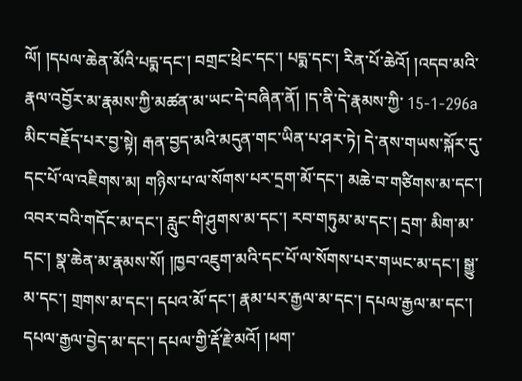ལོ། །དཔལ་ཆེན་མོའི་པདྨ་དང་། བགྲང་ཕྲེང་དང་། པདྨ་དང་། རིན་པོ་ཆེའོ། །འདབ་མའི་རྣལ་འབྱོར་མ་རྣམས་ཀྱི་མཚན་མ་ཡང་དེ་བཞིན་ནོ། །ད་ནི་དེ་རྣམས་ཀྱི་ 15-1-296a མིང་བརྗོད་པར་བྱ་སྟེ། རྒན་བྱད་མའི་མདུན་གང་ཡིན་པ་ཤར་ཏེ། དེ་ནས་གཡས་སྐོར་དུ་དང་པོ་ལ་འཇིགས་མ། གཉིས་པ་ལ་སོགས་པར་དྲག་མོ་དང་། མཆེ་བ་གཙིགས་མ་དང་། འབར་བའི་གདོང་མ་དང་། རླུང་གི་ཤུགས་མ་དང་། རབ་གཏུམ་མ་དང་། དྲག་ མིག་མ་དང་། སྣ་ཆེན་མ་རྣམས་སོ། །ཁྱབ་འཇུག་མའི་དང་པོ་ལ་སོགས་པར་གཡང་མ་དང་། སྒྱུ་མ་དང་། གྲགས་མ་དང་། དཔའ་མོ་དང་། རྣམ་པར་རྒྱལ་མ་དང་། དཔལ་རྒྱལ་མ་དང་། དཔལ་རྒྱལ་བྱེད་མ་དང་། དཔལ་གྱི་རྡོ་རྗེ་མའོ། །ཕག་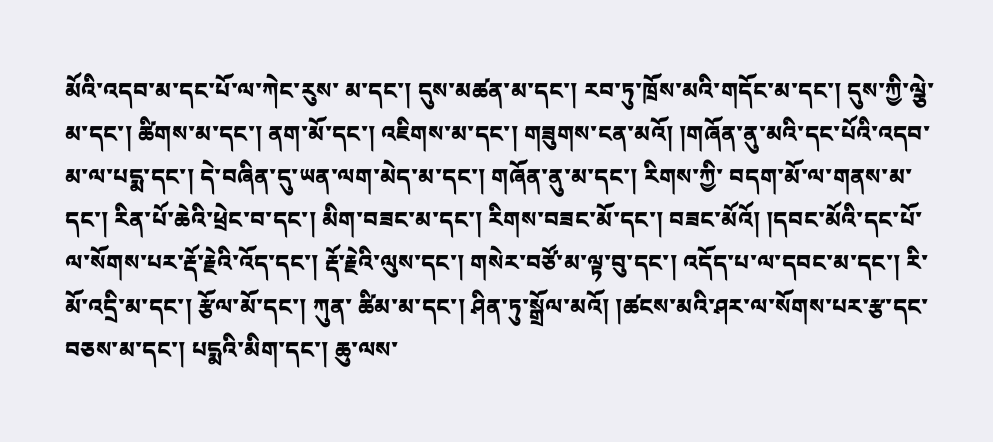མོའི་འདབ་མ་དང་པོ་ལ་ཀེང་རུས་ མ་དང་། དུས་མཚན་མ་དང་། རབ་ཏུ་ཁྲོས་མའི་གདོང་མ་དང་། དུས་ཀྱི་ལྕེ་མ་དང་། ཚིགས་མ་དང་། ནག་མོ་དང་། འཇིགས་མ་དང་། གཟུགས་ངན་མའོ། །གཞོན་ནུ་མའི་དང་པོའི་འདབ་མ་ལ་པདྨ་དང་། དེ་བཞིན་དུ་ཡན་ལག་མེད་མ་དང་། གཞོན་ནུ་མ་དང་། རིགས་ཀྱི་ བདག་མོ་ལ་གནས་མ་དང་། རིན་པོ་ཆེའི་ཕྲེང་བ་དང་། མིག་བཟང་མ་དང་། རིགས་བཟང་མོ་དང་། བཟང་མོའོ། །དབང་མོའི་དང་པོ་ལ་སོགས་པར་རྡོ་རྗེའི་འོད་དང་། རྡོ་རྗེའི་ལུས་དང་། གསེར་བཙོ་མ་ལྟ་བུ་དང་། འདོད་པ་ལ་དབང་མ་དང་། རི་མོ་འདྲི་མ་དང་། རྩོལ་མོ་དང་། ཀུན་ ཚིམ་མ་དང་། ཤིན་ཏུ་སྒྲོལ་མའོ། །ཚངས་མའི་ཤར་ལ་སོགས་པར་རྩ་དང་བཅས་མ་དང་། པདྨའི་མིག་དང་། ཆུ་ལས་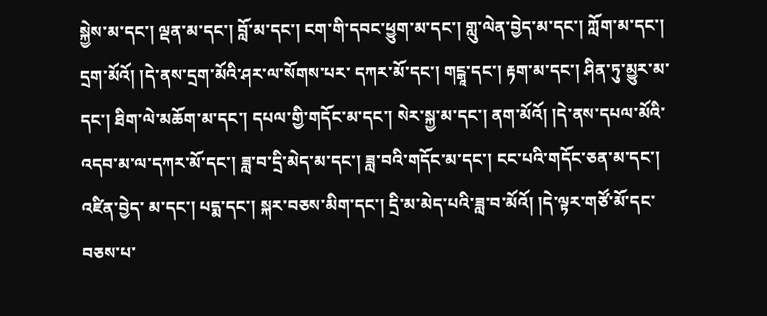སྐྱེས་མ་དང་། ལྡན་མ་དང་། བློ་མ་དང་། ངག་གི་དབང་ཕྱུག་མ་དང་། གླུ་ལེན་བྱེད་མ་དང་། ཀློག་མ་དང་། དྲག་མོའོ། །དེ་ནས་དྲག་མོའི་ཤར་ལ་སོགས་པར་ དཀར་མོ་དང་། གངྒཱ་དང་། རྟག་མ་དང་། ཤིན་ཏུ་མྱུར་མ་དང་། ཐིག་ལེ་མཆོག་མ་དང་། དཔལ་གྱི་གདོང་མ་དང་། སེར་སྐྱ་མ་དང་། ནག་མོའོ། །དེ་ནས་དཔལ་མོའི་འདབ་མ་ལ་དཀར་མོ་དང་། ཟླ་བ་དྲི་མེད་མ་དང་། ཟླ་བའི་གདོང་མ་དང་། ངང་པའི་གདོང་ཅན་མ་དང་། འཛིན་བྱེད་ མ་དང་། པདྨ་དང་། སྐར་བཅས་མིག་དང་། དྲི་མ་མེད་པའི་ཟླ་བ་མོའོ། །དེ་ལྟར་གཙོ་མོ་དང་བཅས་པ་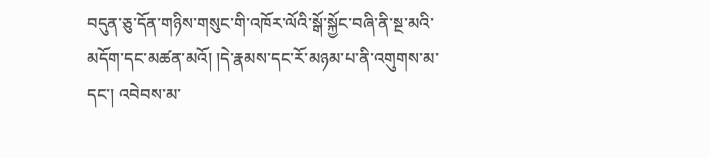བདུན་ཅུ་དོན་གཉིས་གསུང་གི་འཁོར་ལོའི་སྒོ་སྐྱོང་བཞི་ནི་སྔ་མའི་མདོག་དང་མཚན་མའོ། །དེ་རྣམས་དང་རོ་མཉམ་པ་ནི་འགུགས་མ་དང་། འབེབས་མ་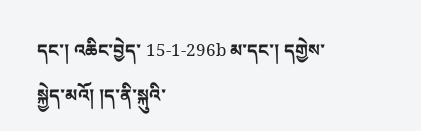དང་། འཆིང་བྱེད་ 15-1-296b མ་དང་། དགྱེས་སྐྱེད་མའོ། །ད་ནི་སྐུའི་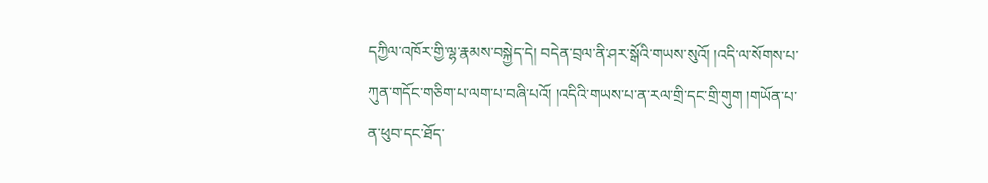དཀྱིལ་འཁོར་གྱི་ལྷ་རྣམས་བསྐྱེད་དེ། བདེན་བྲལ་ནི་ཤར་སྒོའི་གཡས་སུའོ། །འདི་ལ་སོགས་པ་ཀུན་གདོང་གཅིག་པ་ལག་པ་བཞི་པའོ། །འདིའི་གཡས་པ་ན་རལ་གྲི་དང་གྲི་གུག །གཡོན་པ་ན་ཕུབ་དང་ཐོད་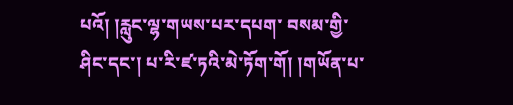པའོ། །རླུང་ལྷ་གཡས་པར་དཔག་ བསམ་གྱི་ཤིང་དང་། པ་རི་ཛ་ཏའི་མེ་ཏོག་གོ། །གཡོན་པ་